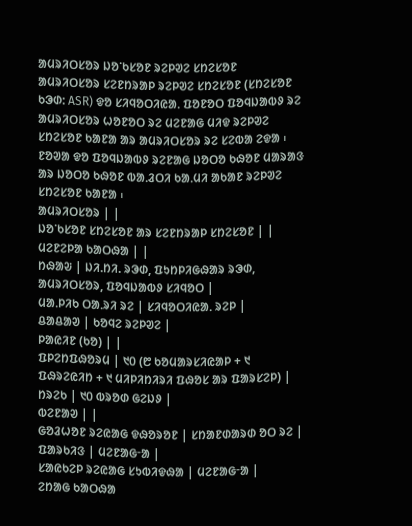ᱟᱢᱨᱤᱛᱥᱚᱨ ᱡᱚᱸᱠᱥᱚᱱ ᱨᱮᱞᱣᱮ ᱥᱴᱮᱥᱚᱱ
ᱟᱢᱨᱤᱛᱥᱚᱨ ᱥᱮᱱᱴᱨᱟᱞ ᱨᱮᱞᱣᱮ ᱥᱴᱮᱥᱚᱱ (ᱥᱴᱮᱥᱚᱱ ᱠᱳᱰ: ASR) ᱫᱚ ᱥᱤᱧᱚᱛᱤᱭᱟᱹ ᱯᱚᱱᱚᱛ ᱯᱚᱧᱡᱟᱵᱽ ᱨᱮ ᱟᱢᱨᱤᱛᱥᱚᱨ ᱦᱚᱱᱚᱛ ᱨᱮ ᱢᱮᱱᱟᱜ ᱢᱤᱫ ᱨᱮᱞᱣᱮ ᱥᱴᱮᱥᱚᱱ ᱠᱟᱱᱟ ᱟᱨ ᱟᱢᱨᱤᱛᱥᱚᱨ ᱨᱮ ᱥᱮᱵᱟ ᱮᱫᱟ ᱾ ᱱᱚᱣᱟ ᱫᱚ ᱯᱚᱧᱡᱟᱵᱽ ᱨᱮᱱᱟᱜ ᱡᱚᱛᱚ ᱠᱷᱚᱱ ᱢᱟᱨᱟᱝ ᱟᱨ ᱡᱚᱛᱚ ᱠᱷᱚᱱ ᱵᱟᱹᱲᱛᱤ ᱠᱟᱹᱢᱤ ᱟᱠᱟᱱ ᱨᱮᱞᱣᱮ ᱥᱴᱮᱥᱚᱱ ᱠᱟᱱᱟ ᱾
ᱟᱢᱨᱤᱛᱥᱚᱨ | |
ᱡᱚᱸᱠᱥᱚᱱ ᱥᱴᱮᱥᱚᱱ ᱟᱨ ᱥᱮᱱᱴᱨᱟᱞ ᱥᱴᱮᱥᱚᱱ | |
ᱢᱮᱱᱮᱞᱟ ᱠᱟᱛᱷᱟ | |
ᱴᱷᱟᱶ | ᱡᱤ.ᱴᱤ. ᱨᱳᱰ, ᱯᱩᱴᱞᱤᱜᱷᱟᱨ ᱨᱳᱰ, ᱟᱢᱨᱤᱛᱥᱚᱨ, ᱯᱚᱧᱡᱟᱵᱽ ᱥᱤᱧᱚᱛ |
ᱢᱟᱹᱞᱤᱠ ᱛᱟᱹᱨᱤ ᱨᱮ | ᱥᱤᱧᱚᱛᱤᱭᱟᱹ ᱨᱮᱞ |
ᱪᱟᱪᱟᱣ | ᱠᱚᱧᱮ ᱨᱮᱞᱣᱮ |
ᱞᱟᱭᱤᱱ (ᱠᱚ) | |
ᱯᱞᱮᱴᱯᱷᱚᱨᱢ | ᱑᱐ (᱘ ᱠᱚᱢᱟᱨᱥᱤᱭᱟᱞ + ᱑ ᱯᱷᱨᱮᱭᱤᱴ + ᱑ ᱢᱤᱞᱤᱴᱤᱨᱤ ᱯᱷᱚᱥ ᱟᱨ ᱯᱟᱨᱥᱮᱞ) |
ᱴᱨᱮᱠ | ᱑᱐ ᱵᱨᱚᱰ ᱜᱮᱡᱽ |
ᱵᱮᱱᱟᱣ | |
ᱜᱚᱲᱦᱚᱱ ᱨᱮᱭᱟᱜ ᱫᱷᱚᱨᱚᱱ | ᱥᱴᱟᱱᱰᱟᱨᱰ ᱚᱛ ᱨᱮ |
ᱯᱟᱨᱠᱤᱝ | ᱢᱮᱱᱟᱜᱼᱟ |
ᱥᱟᱭᱠᱮᱞ ᱨᱮᱭᱟᱜ ᱥᱩᱵᱤᱫᱷᱟ | ᱢᱮᱱᱟᱜᱼᱟ |
ᱮᱴᱟᱜ ᱠᱟᱛᱷᱟ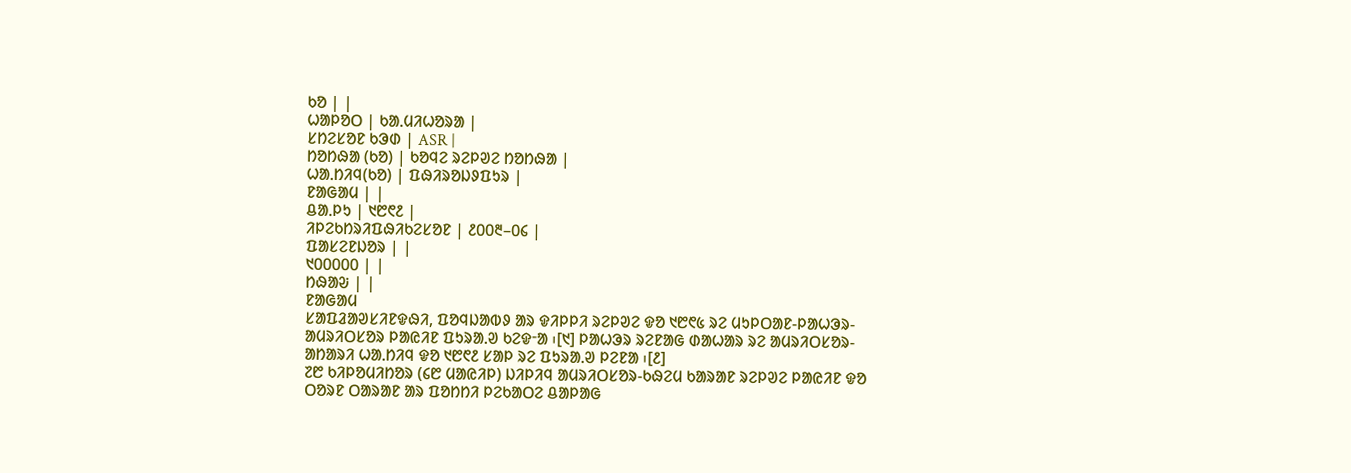ᱠᱚ | |
ᱦᱟᱞᱚᱛ | ᱠᱟᱹᱢᱤᱦᱚᱨᱟ |
ᱥᱴᱮᱥᱚᱱ ᱠᱳᱰ | ASR |
ᱴᱚᱴᱷᱟ (ᱠᱚ) | ᱠᱚᱧᱮ ᱨᱮᱞᱣᱮ ᱴᱚᱴᱷᱟ |
ᱦᱟᱹᱴᱤᱧ(ᱠᱚ) | ᱯᱷᱤᱨᱚᱡᱽᱯᱩᱨ |
ᱱᱟᱜᱟᱢ | |
ᱪᱟᱹᱞᱩ | ᱑᱘᱖᱒ |
ᱤᱞᱮᱠᱴᱨᱤᱯᱷᱤᱠᱮᱥᱚᱱ | ᱒᱐᱐᱓–᱐᱔ |
ᱯᱟᱥᱮᱱᱡᱚᱨ | |
᱑᱐᱐᱐᱐᱐ | |
ᱴᱷᱟᱶ | |
ᱱᱟᱜᱟᱢ
ᱥᱟᱯᱲᱟᱣᱥᱤᱱᱫᱷᱤ, ᱯᱚᱧᱡᱟᱵᱽ ᱟᱨ ᱫᱤᱞᱞᱤ ᱨᱮᱞᱣᱮ ᱫᱚ ᱑᱘᱖᱕ ᱨᱮ ᱢᱩᱞᱛᱟᱱ-ᱞᱟᱦᱳᱨ-ᱟᱢᱨᱤᱛᱥᱚᱨ ᱞᱟᱭᱤᱱ ᱯᱩᱨᱟᱹᱣ ᱠᱮᱫᱼᱟ ᱾[᱑] ᱞᱟᱦᱳᱨ ᱨᱮᱱᱟᱜ ᱰᱟᱦᱟᱨ ᱨᱮ ᱟᱢᱨᱤᱛᱥᱚᱨ-ᱟᱴᱟᱨᱤ ᱦᱟᱹᱴᱤᱧ ᱫᱚ ᱑᱘᱖᱒ ᱥᱟᱞ ᱨᱮ ᱯᱩᱨᱟᱹᱣ ᱞᱮᱱᱟ ᱾[᱒]
᱗᱘ ᱠᱤᱞᱚᱢᱤᱴᱚᱨ (᱔᱘ ᱢᱟᱭᱤᱞ) ᱡᱤᱞᱤᱧ ᱟᱢᱨᱤᱛᱥᱚᱨ-ᱠᱷᱮᱢ ᱠᱟᱨᱟᱱ ᱨᱮᱞᱣᱮ ᱞᱟᱭᱤᱱ ᱫᱚ ᱛᱚᱨᱱ ᱛᱟᱨᱟᱱ ᱟᱨ ᱯᱚᱴᱴᱤ ᱞᱮᱠᱟᱛᱮ ᱪᱟᱞᱟᱜ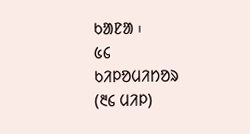ᱠᱟᱱᱟ ᱾
᱕᱔ ᱠᱤᱞᱚᱢᱤᱴᱚᱨ (᱓᱔ ᱢᱤᱞ)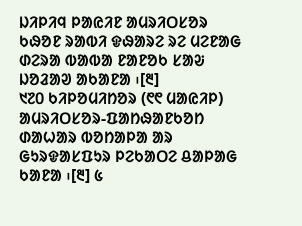ᱡᱤᱞᱤᱧ ᱞᱟᱭᱤᱱ ᱟᱢᱨᱤᱛᱥᱚᱨ ᱠᱷᱚᱱ ᱨᱟᱵᱤ ᱫᱷᱟᱨᱮ ᱨᱮ ᱢᱮᱱᱟᱜ ᱰᱮᱨᱟ ᱵᱟᱵᱟ ᱱᱟᱱᱚᱠ ᱥᱟᱶ ᱡᱚᱲᱟᱣ ᱟᱠᱟᱱᱟ ᱾[᱓]
᱑᱗᱐ ᱠᱤᱞᱚᱢᱤᱴᱚᱨ (᱖᱖ ᱢᱟᱭᱤᱞ) ᱟᱢᱨᱤᱛᱥᱚᱨ-ᱯᱟᱴᱷᱟᱱᱠᱚᱴ ᱰᱟᱦᱟᱨ ᱵᱚᱴᱟᱞᱟ ᱟᱨ ᱜᱩᱨᱫᱟᱥᱯᱩᱨ ᱞᱮᱠᱟᱛᱮ ᱪᱟᱞᱟᱜ ᱠᱟᱱᱟ ᱾[᱓] ᱕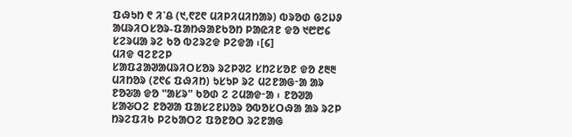ᱯᱷᱩᱴ ᱖ ᱤᱸᱪ (᱑,᱖᱗᱖ ᱢᱤᱞᱤᱢᱤᱴᱟᱨ) ᱵᱨᱚᱰ ᱜᱮᱡᱽ ᱟᱢᱨᱤᱛᱥᱚᱨ-ᱯᱟᱴᱷᱟᱱᱠᱚᱴ ᱞᱟᱭᱤᱱ ᱫᱚ ᱑᱘᱘᱔ ᱥᱮᱨᱢᱟ ᱨᱮ ᱠᱚ ᱵᱮᱨᱮᱫ ᱞᱮᱫᱟ ᱾[᱔]
ᱢᱤᱫ ᱧᱮᱱᱮᱞ
ᱥᱟᱯᱲᱟᱣᱟᱢᱨᱤᱛᱥᱚᱨ ᱨᱮᱞᱣᱮ ᱥᱴᱮᱥᱚᱱ ᱫᱚ ᱒᱓᱓ ᱢᱤᱴᱚᱨ (᱗᱖᱔ ᱯᱷᱤᱴ) ᱩᱥᱩᱞ ᱨᱮ ᱢᱮᱱᱟᱜᱼᱟ ᱟᱨ ᱱᱚᱶᱟ ᱫᱚ "ᱟᱥᱨ" ᱠᱚᱰ ᱮ ᱮᱢᱟᱫᱼᱟ ᱾ ᱱᱚᱣᱟ ᱥᱟᱶᱛᱮ ᱱᱚᱣᱟ ᱯᱟᱥᱮᱱᱡᱚᱨ ᱚᱵᱚᱥᱛᱷᱟ ᱟᱨ ᱨᱮᱞ ᱴᱨᱮᱯᱤᱠ ᱞᱮᱠᱟᱛᱮ ᱯᱚᱱᱚᱛ ᱨᱮᱱᱟᱜ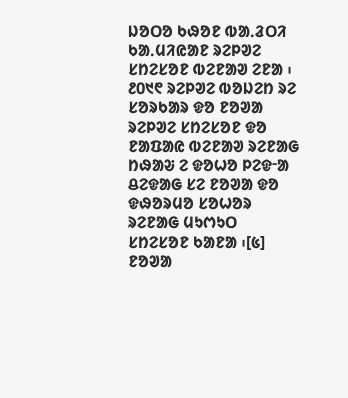ᱡᱚᱛᱚ ᱠᱷᱚᱱ ᱵᱟᱹᱲᱛᱤ ᱠᱟᱹᱢᱤᱭᱟᱱ ᱨᱮᱞᱣᱮ ᱥᱴᱮᱥᱚᱱ ᱵᱮᱱᱟᱣ ᱮᱱᱟ ᱾ ᱒᱐᱑᱖ ᱨᱮᱞᱣᱮ ᱵᱚᱡᱮᱴ ᱨᱮ ᱥᱚᱨᱠᱟᱨ ᱫᱚ ᱱᱚᱣᱟ ᱨᱮᱞᱣᱮ ᱥᱴᱮᱥᱚᱱ ᱫᱚ ᱱᱟᱯᱟᱭ ᱵᱮᱱᱟᱣ ᱨᱮᱱᱟᱜ ᱴᱷᱟᱶ ᱮ ᱫᱚᱦᱚ ᱞᱮᱫᱼᱟ ᱪᱮᱫᱟᱜ ᱥᱮ ᱱᱚᱣᱟ ᱫᱚ ᱫᱷᱚᱨᱢᱚ ᱥᱚᱦᱚᱨ ᱨᱮᱱᱟᱜ ᱢᱩᱬᱩᱛ ᱥᱴᱮᱥᱚᱱ ᱠᱟᱱᱟ ᱾[᱕] ᱱᱚᱣᱟ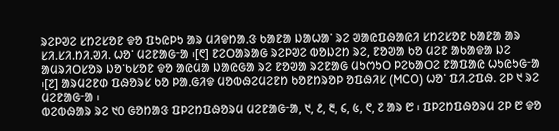ᱨᱮᱞᱣᱮ ᱥᱴᱮᱥᱚᱱ ᱫᱚ ᱯᱩᱭᱞᱩ ᱟᱨ ᱢᱤᱫᱴᱟᱹᱝ ᱠᱟᱱᱟ ᱡᱟᱦᱟᱸ ᱨᱮ ᱣᱟᱭᱯᱷᱟᱭᱤ ᱥᱴᱮᱥᱚᱱ ᱠᱟᱱᱟ ᱟᱨ ᱥᱤ.ᱥᱤ.ᱴᱤ.ᱣᱤ. ᱦᱚᱸ ᱢᱮᱱᱟᱜᱼᱟ ᱾[᱖] ᱱᱮᱛᱟᱨᱟᱜ ᱨᱮᱞᱣᱮ ᱵᱚᱡᱮᱴ ᱨᱮ, ᱱᱚᱣᱟ ᱠᱚ ᱢᱮᱱ ᱟᱠᱟᱫᱟ ᱡᱮ ᱟᱢᱨᱤᱛᱥᱚᱨ ᱡᱚᱸᱠᱥᱚᱱ ᱫᱚ ᱟᱭᱢᱟ ᱡᱟᱭᱜᱟ ᱨᱮ ᱱᱚᱣᱟ ᱨᱮᱱᱟᱜ ᱢᱩᱬᱩᱛ ᱞᱮᱠᱟᱛᱮ ᱱᱟᱯᱟᱭ ᱦᱩᱭᱩᱜᱼᱟ ᱾[᱗] ᱟᱨᱢᱮᱱᱰ ᱯᱷᱚᱨᱥ ᱠᱚ ᱞᱟᱹᱜᱤᱫ ᱢᱚᱵᱷᱮᱢᱮᱱᱴ ᱠᱚᱱᱴᱨᱚᱞ ᱚᱯᱷᱤᱥ (MCO) ᱦᱚᱸ ᱯᱤ.ᱮᱯᱷ. ᱮᱞ ᱑ ᱨᱮ ᱢᱮᱱᱟᱜᱼᱟ ᱾
ᱵᱮᱵᱷᱟᱨ ᱨᱮ ᱑᱐ ᱜᱚᱴᱟᱝ ᱯᱞᱮᱴᱯᱷᱚᱨᱢ ᱢᱮᱱᱟᱜᱼᱟ, ᱑, ᱒, ᱓, ᱔, ᱕, ᱖, ᱗ ᱟᱨ ᱘ ᱾ ᱯᱞᱮᱴᱯᱷᱚᱨᱢ ᱮᱞ ᱘ ᱫᱚ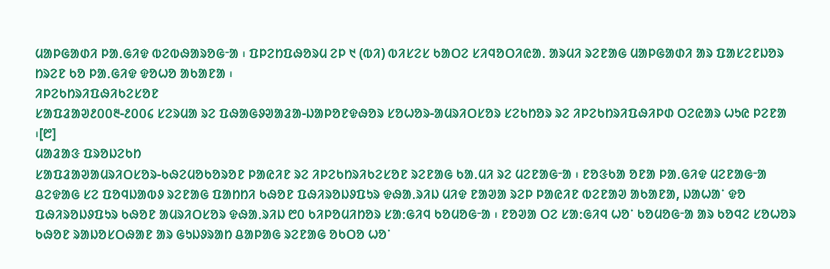ᱢᱟᱞᱜᱟᱰᱤ ᱞᱟᱹᱜᱤᱫ ᱵᱮᱵᱷᱟᱨᱚᱜᱼᱟ ᱾ ᱯᱞᱮᱴᱯᱷᱚᱨᱢ ᱮᱞ ᱑ (ᱵᱤ) ᱵᱤᱥᱮᱥ ᱠᱟᱛᱮ ᱥᱤᱧᱚᱛᱤᱭᱟᱹ ᱟᱨᱢᱤ ᱨᱮᱱᱟᱜ ᱢᱟᱞᱜᱟᱰᱤ ᱟᱨ ᱯᱟᱥᱮᱱᱡᱚᱨ ᱴᱨᱮᱱ ᱠᱚ ᱞᱟᱹᱜᱤᱫ ᱫᱚᱦᱚ ᱟᱠᱟᱱᱟ ᱾
ᱤᱞᱮᱠᱴᱨᱤᱯᱷᱤᱠᱮᱥᱚᱱ
ᱥᱟᱯᱲᱟᱣ᱒᱐᱐᱓-᱒᱐᱐᱔ ᱥᱮᱨᱢᱟ ᱨᱮ ᱯᱷᱟᱜᱽᱣᱟᱲᱟ-ᱡᱟᱞᱚᱱᱫᱷᱚᱨ ᱥᱚᱦᱚᱨ-ᱟᱢᱨᱤᱛᱥᱚᱨ ᱥᱮᱠᱴᱚᱨ ᱨᱮ ᱤᱞᱮᱠᱴᱨᱤᱯᱷᱤᱞᱰ ᱛᱮᱭᱟᱨ ᱦᱩᱭ ᱞᱮᱱᱟ ᱾[᱘]
ᱢᱟᱲᱟᱝ ᱯᱨᱚᱡᱮᱠᱴ
ᱥᱟᱯᱲᱟᱣᱟᱢᱨᱤᱛᱥᱚᱨ-ᱠᱷᱮᱢᱚᱠᱚᱨᱚᱱ ᱞᱟᱭᱤᱱ ᱨᱮ ᱤᱞᱮᱠᱴᱨᱤᱠᱮᱥᱚᱱ ᱨᱮᱱᱟᱜ ᱠᱟᱹᱢᱤ ᱨᱮ ᱢᱮᱱᱟᱜᱼᱟ ᱾ ᱱᱚᱝᱠᱟ ᱚᱱᱟ ᱞᱟᱹᱜᱤᱫ ᱢᱮᱱᱟᱜᱼᱟ ᱪᱮᱫᱟᱜ ᱥᱮ ᱯᱚᱧᱡᱟᱵᱽ ᱨᱮᱱᱟᱜ ᱯᱟᱴᱴᱤ ᱠᱷᱚᱱ ᱯᱷᱤᱨᱚᱡᱽᱯᱩᱨ ᱫᱷᱟᱹᱨᱤᱡ ᱢᱤᱫ ᱱᱟᱣᱟ ᱨᱮᱞ ᱞᱟᱭᱤᱱ ᱵᱮᱱᱟᱣ ᱟᱠᱟᱱᱟ, ᱡᱟᱦᱟᱸ ᱫᱚ ᱯᱷᱤᱨᱚᱡᱽᱯᱩᱨ ᱠᱷᱚᱱ ᱟᱢᱨᱤᱛᱥᱚᱨ ᱫᱷᱟᱹᱨᱤᱡ ᱘᱐ ᱠᱤᱞᱚᱢᱤᱴᱚᱨ ᱥᱟᱺᱜᱤᱧ ᱠᱚᱢᱚᱜᱼᱟ ᱾ ᱱᱚᱣᱟ ᱛᱮ ᱥᱟᱺᱜᱤᱧ ᱦᱚᱸ ᱠᱚᱢᱚᱜᱼᱟ ᱟᱨ ᱠᱚᱧᱮ ᱥᱚᱦᱚᱨ ᱠᱷᱚᱱ ᱨᱟᱡᱚᱥᱛᱷᱟᱱ ᱟᱨ ᱜᱩᱡᱽᱨᱟᱴ ᱪᱟᱞᱟᱜ ᱨᱮᱱᱟᱜ ᱚᱠᱛᱚ ᱦᱚᱸ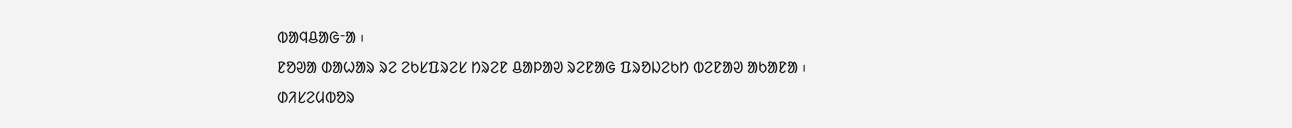ᱵᱟᱧᱪᱟᱜᱼᱟ ᱾
ᱱᱚᱣᱟ ᱰᱟᱦᱟᱨ ᱨᱮ ᱮᱠᱥᱯᱨᱮᱥ ᱴᱨᱮᱱ ᱪᱟᱞᱟᱣ ᱨᱮᱱᱟᱜ ᱯᱨᱚᱡᱮᱠᱴ ᱵᱮᱱᱟᱣ ᱟᱠᱟᱱᱟ ᱾
ᱰᱤᱥᱮᱢᱵᱚᱨ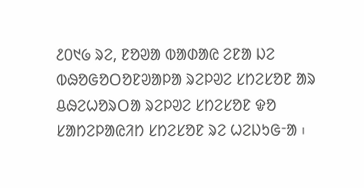᱒᱐᱑᱙ ᱨᱮ, ᱱᱚᱣᱟ ᱵᱟᱰᱟᱭ ᱮᱱᱟ ᱡᱮ ᱵᱷᱚᱜᱚᱛᱚᱱᱣᱟᱞᱟ ᱨᱮᱞᱣᱮ ᱥᱴᱮᱥᱚᱱ ᱟᱨ ᱪᱷᱮᱦᱚᱨᱛᱟ ᱨᱮᱞᱣᱮ ᱥᱴᱮᱥᱚᱱ ᱫᱚ ᱥᱟᱴᱮᱞᱟᱭᱤᱴ ᱥᱴᱮᱥᱚᱱ ᱨᱮ ᱦᱮᱡᱩᱜᱼᱟ ᱾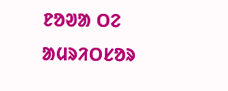ᱱᱚᱣᱟ ᱛᱮ ᱟᱢᱨᱤᱛᱥᱚᱨ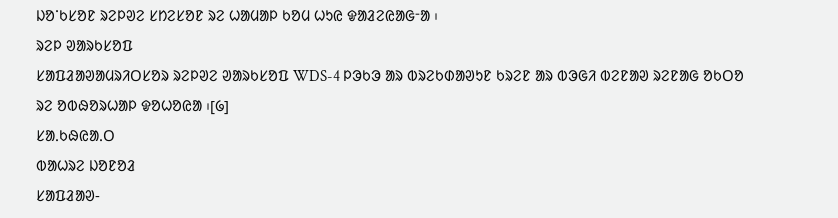ᱡᱚᱸᱠᱥᱚᱱ ᱨᱮᱞᱣᱮ ᱥᱴᱮᱥᱚᱱ ᱨᱮ ᱦᱟᱢᱟᱞ ᱠᱚᱢ ᱦᱩᱭ ᱫᱟᱲᱮᱭᱟᱜᱼᱟ ᱾
ᱨᱮᱞ ᱣᱟᱨᱠᱥᱚᱯ
ᱥᱟᱯᱲᱟᱣᱟᱢᱨᱤᱛᱥᱚᱨ ᱨᱮᱞᱣᱮ ᱣᱟᱨᱠᱥᱚᱯ WDS-4 ᱞᱳᱠᱳ ᱟᱨ ᱵᱨᱮᱠᱰᱟᱣᱩᱱ ᱠᱨᱮᱱ ᱟᱨ ᱵᱳᱜᱤ ᱵᱮᱱᱟᱣ ᱨᱮᱱᱟᱜ ᱚᱠᱛᱚ ᱨᱮ ᱚᱵᱷᱚᱨᱦᱟᱞ ᱫᱚᱦᱚᱭᱟ ᱾[᱙]
ᱥᱟᱹᱠᱷᱭᱟᱹᱛ
ᱵᱟᱦᱨᱮ ᱡᱚᱱᱚᱲ
ᱥᱟᱯᱲᱟᱣ-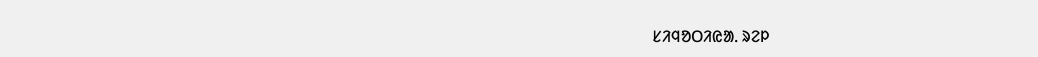ᱥᱤᱧᱚᱛᱤᱭᱟᱹ ᱨᱮᱞ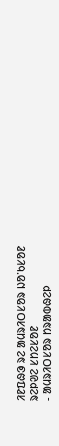ᱤᱱᱯᱷᱳ ᱨᱮ ᱟᱢᱨᱤᱛᱥᱚᱨ ᱡᱚᱸᱠᱥᱚᱱ ᱨᱮᱞᱣᱮ ᱥᱴᱮᱥᱚᱱ
- ᱟᱢᱨᱤᱛᱥᱚᱨ ᱴᱨᱟᱵᱷᱮᱞ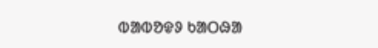ᱵᱟᱵᱚᱫᱽ ᱠᱟᱛᱷᱟ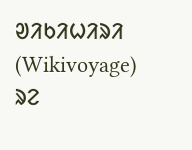ᱣᱤᱠᱤᱦᱤᱨᱤ (Wikivoyage) ᱨᱮ